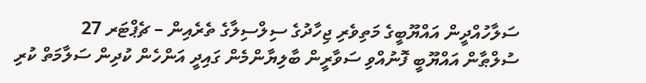ސަލާހުއްދީން އައްޔޫބީގެ މަތިވެރި ޖިހާދުގެ ސިލްސިލާގެ ތެރެއިން – ޗެޕްޓަރ 27
ސުލްޠާން އައްޔޫބީ ފޮނުއްވި ސަވާރީން ބާލިޔާންމެން ގައިދީ އަންހެން ކުދިން ސަލާމަތް ކުރި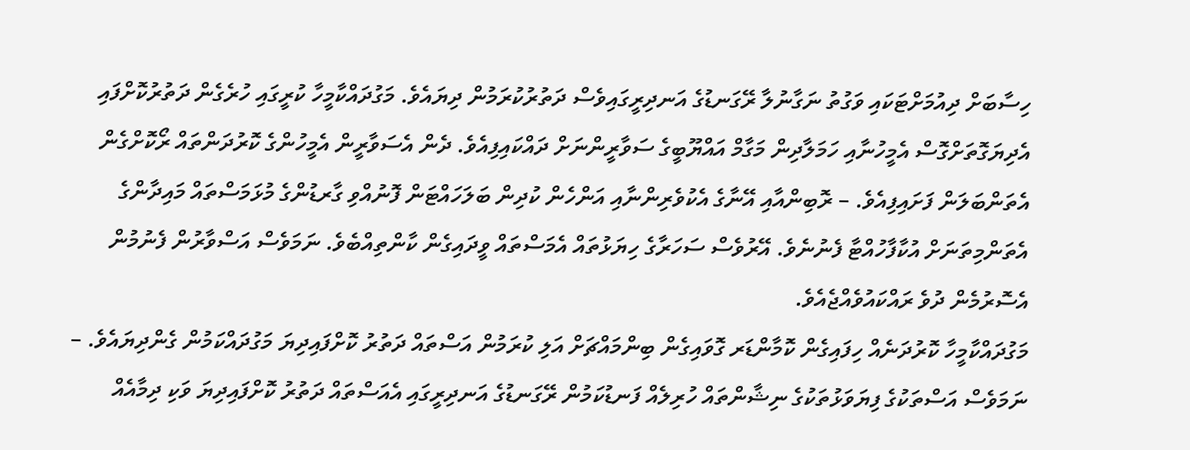ހިސާބަށް ދިއުމަށްޓަކައި ވަގުތު ނަގާނުލާ ރޭގަނޑުގެ އަނދިރީގައިވެސް ދަތުރުކުރަމުން ދިޔައެވެ. މަގުދައްކާމީހާ ކުރީގައި ހުރެގެން ދަތުރުކޮށްފައި އެދިޔަގޮތަށްގޮސް އެމީހުނާއި ހަމަލާދިން މަގާމް އައްޔޫބީގެ ސަވާރީންނަށް ދައްކައިފިއެވެ. ދެން އެސަވާރީން އެމީހުންގެ ކޮރުދަންތައް ރޯކޮށްގެން އެތަންބަލަން ފަށައިފިއެވެ. – ރޮބިންއާއި އޭނާގެ އެކުވެރިންނާއި އަންހެން ކުދިން ބަލަހައްޓަން ފޮނުއްވި ގާރޑުންގެ މުޅަމަސްތައް މައިދާންގެ އެތަންމިތަނަށް އުކާފާހުއްޓާ ފެނުނެވެ. އޭރުވެސް ސަހަރާގެ ހިޔަޅުތައް އެމަސްތައް ވީދައިގެން ކާންތިއްބެވެ. ނަމަވެސް އަސްވާރުން ފެނުމުން އެސޮރުމެން ދުވެ ރައްކައުވެއްޖެއެވެ.
މަގުދައްކާމީހާ ކޮރުދަނެއް ހިފައިގެން ކޮމާންޑަރ ގޮވައިގެން ބިންމައްޗަށް އަލި ކުރަމުން އަސްތައް ދަތުރު ކޮށްފައިދިޔަ މަގުދައްކަމުން ގެންދިޔައެވެ. – ނަމަވެސް އަސްތަކުގެ ފިޔަވަޅުތަކުގެ ނިޝާންތައް ހުރިލެއް ފަނޑުކަމުން ރޭގަނޑުގެ އަނދިރީގައި އެއަސްތައް ދަތުރު ކޮށްފައިދިޔަ ވަކި ދިމާއެއް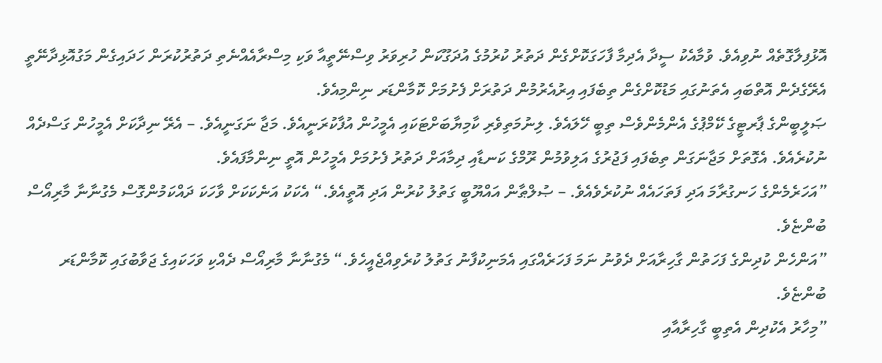އޮޅުފިލާގޮތެއް ނުވިއެވެ. ވުމާއެކު ސީދާ އެދިމާ ފާހަގަކޮށްގެން ދަތުރު ކުރުމުގެ އުދަގޫކަން ހުރިވަރު ވިސްނޭތީއާ ވަކި މިސްރާއެއްނެތި ދަތުރުކުރަން ހަދައިގެން މަގުއޮޅިދާނޭތީ އެރޭގެދެން އޮތްބައި އެތަނުގައި މަޑުކޮށްގެން ތިބެފައި އިރުއެރުމުން ދަތުރަށް ފެށުމަށް ކޮމާންޑަރ ނިންމިއެވެ.
ޞަލީބީންގެ ޕާރޓީގެ ކޭމްޕުގެ އެންމެންވެސް ތިބީ ހޭލައެވެ. ލިނުމަތިވެރި ކާމިޔާބަށްޓަކައި އެމީހުން އުފާކުރަނީއެވެ. މަޖާ ނަގަނީއެވެ. – އެރޭ ނިދާކަށް އެމީހުން ގަސްދެއް ނުކުރެއެވެ. އެގޮތަށް މަޖާނަގަން ތިބެފައި ފަޖުރުގެ އަލިވުމުން ރޫމްގެ ކަނޑާއި ދިމާއަށް ދަތުރު ފެށުމަށް އެމީހުން އޮތީ ނިންމާފައެވެ.
”އަހަރެމެންގެ ހަނގުރާމަ އަދި ފަތަހައެއް ނުކުރެވެއެވެ. – ޞުލްޠާން އައްޔޫބީ ގަތުލު ކުރުން އަދި އޮތީއެވެ.“ އެކަކު އަނެކަކަށް ވާހަކަ ދައްކަމުންގޮސް މެގުނާނާ މާރިއޯސް ބުންޏެވެ.
”އަންހެން ކުދިންގެ ފަހަތުން ގާހިރާއަށް ދެވުނު ނަމަ ފަހަރެއްގައި އެމަނިކުފާނު ގަތުލު ކުރެވިއްޖެއީހެވެ.“ މެގުނާނާ މާރިއޯސް ދެއްކި ވަހަކައިގެ ޖަވާބުގައި ކޮމާންޑަރ ބުންޏެވެ.
”މިހާރު އެކުދިން އެތިބީ ގާހިރާއާއި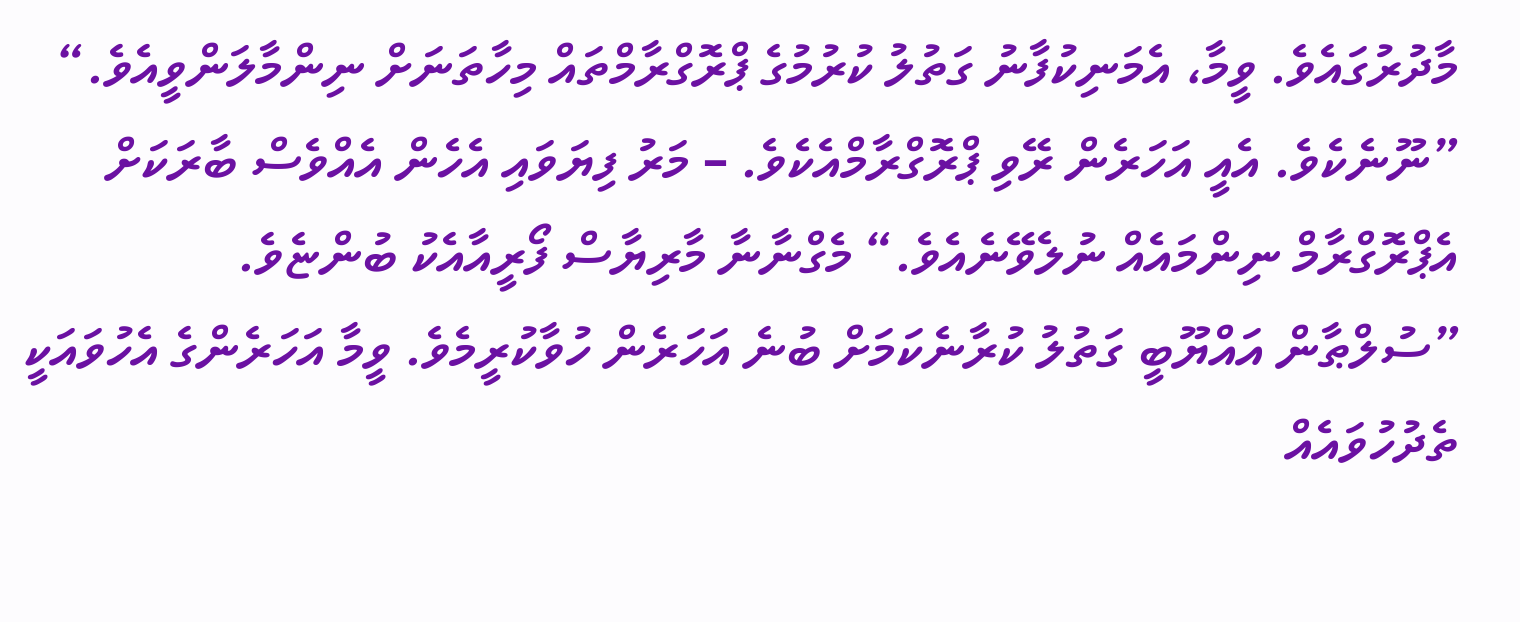މާދުރުގައެވެ. ވީމާ، އެމަނިކުފާނު ގަތުލު ކުރުމުގެ ޕްރޮގްރާމްތައް މިހާތަނަށް ނިންމާލަންވީއެވެ.“
”ނޫނެކެވެ. އެއީ އަހަރެން ރޭވި ޕްރޮގްރާމްއެކެވެ. – މަރު ފިޔަވައި އެހެން އެއްވެސް ބާރަކަށް އެޕްރޮގްރާމް ނިންމައެއް ނުލެވޭނެއެވެ.“ މެގްނާނާ މާރިޔާސް ފޯރީއާއެކު ބުންޏެވެ.
”ސުލްޠާން އައްޔޫބީ ގަތުލު ކުރާނެކަމަށް ބުނެ އަހަރެން ހުވާކުރީމެވެ. ވީމާ އަހަރެންގެ އެހުވައަކީ ތެދުހުވައެއް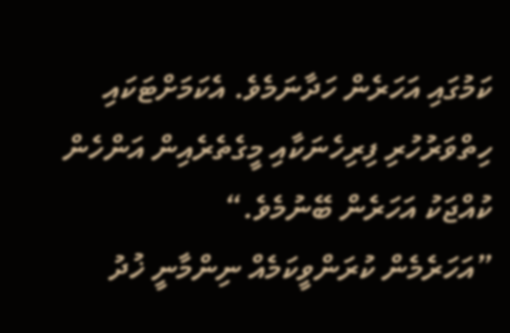ކަމުގައި އަހަރެން ހަދާނަމެވެ. އެކަމަށްޓަކައި ހިތްވަރުހުރި ފިރިހެނަކާއި މީގެތެރެއިން އަންހެން ކުއްޖަކު އަހަރެން ބޭނުމެވެ.“
”އަހަރެމެން ކުރަންވީކަމެއް ނިންމާނީ ޚުދު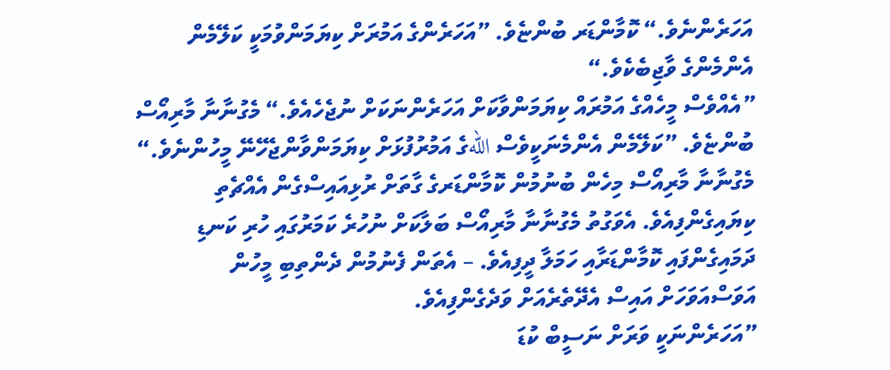އަހަރެންނެވެ.“ ކޮމާންޑަރ ބުންޏެވެ. ”އަހަރެންގެ އަމުރަށް ކިޔަމަންވުމަކީ ކަލޭމެން އެންމެންގެ ވާޖިބެކެވެ.“
”އެއްވެސް މީހެއްގެ އަމުރައް ކިޔަމަންވާކަށް އަހަރެންނަކަށް ނުޖެހެއެވެ.“ މެގުނާނާ މާރިއޯސް ބުންޏެވެ. ”ކަލޭމެން އެންމެނަކީވެސް اللهގެ އަމުރުފުޅަށް ކިޔަމަންވާންޖެހޭނޭ މީހުންނެވެ.“ މެގުނާނާ މާރިއޯސް މިހެން ބުނުމުން ކޮމާންޑަރގެ ގާތަށް ރުޅިއައިސްގެން އެއްޗެތި ކިޔައިގެންފިއެވެ. އެވަގުތު މެގުނާނާ މާރިއޯސް ބަލާކަށް ނުހުރެ ކަމަރުގައި ހުރި ކަނޑި ދަމައިގެންފައި ކޮމާންޑަރާއި ހަމަލާ ދީފިއެވެ. – އެތަން ފެނުމުން ދެންތިބި މީހުން އަވަސްއަވަހަށް އައިސް އެދޭތެރެއަށް ވަދެގެންފިއެވެ.
”އަހަރެންނަކީ ވަރަށް ނަސީބް ކުޑަ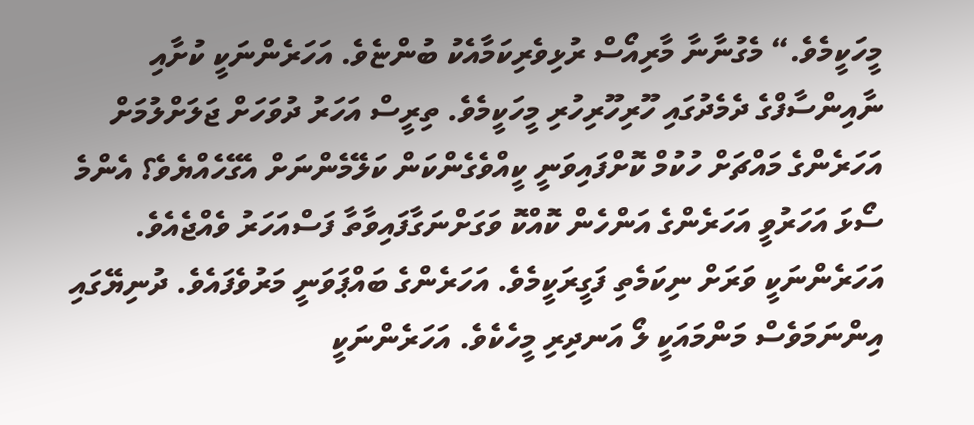މީހަކީމެވެ.“ މެގުނާނާ މާރިއޯސް ރުޅިވެރިކަމާއެކު ބުންޏެވެ. އަހަރެންނަކީ ކުށާއި ނާއިންސާފްގެ ދެމެދުގައި ހޫރިހޫރިހުރި މީހަކީމެވެ. ތިރީސް އަހަރު ދުވަހަށް ޖަލަށްލުމަށް އަހަރެންގެ މައްޗަށް ހުކުމް ކޮށްފައިވަނީ ކީއްވެގެންކަން ކަލޭމެންނަށް އެގޭހެއްޔެވެ؟ އެންމެ ސޯޅަ އަހަރުވީ އަހަރެންގެ އަންހެން ކޮއްކޮ ވަގަށްނަގާފައިވާތާ ފަސްއަހަރު ވެއްޖެއެވެ. އަހަރެންނަކީ ވަރަށް ނިކަމެތި ފަގީރަކީމެވެ. އަހަރެންގެ ބައްޕަވަނީ މަރުވެފައެވެ. ދުނިޔޭގައި އިންނަމަވެސް މަންމައަކީ ލޯ އަނދިރި މީހެކެވެ. އަހަރެންނަކީ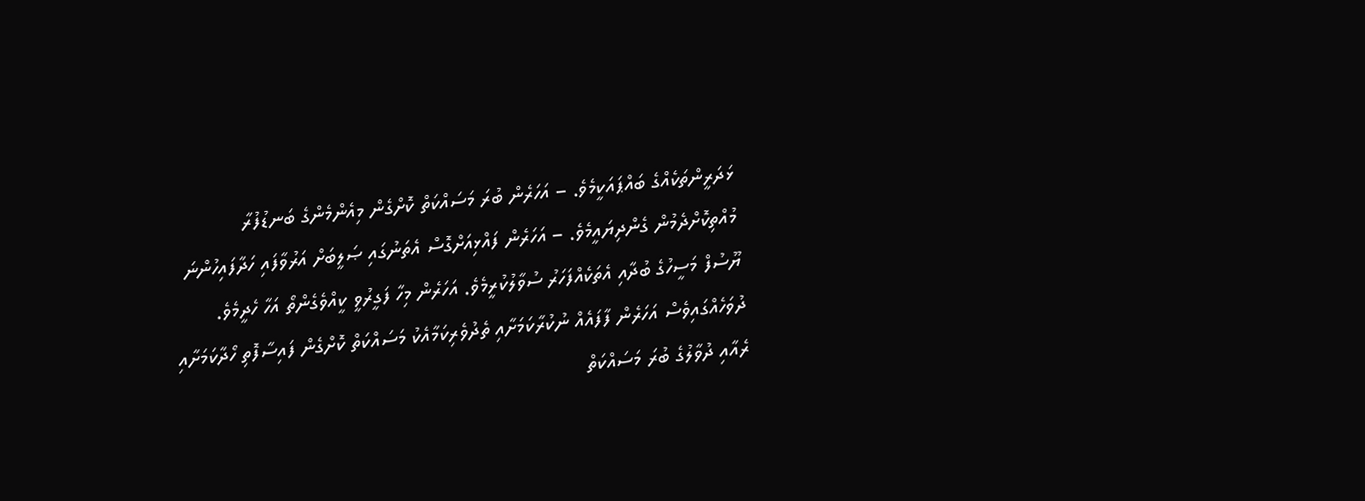ޅަދަރީންތަކެއްގެ ބައްޕައަކީމެވެ. – އަހަރެން ބުރަ މަސައްކަތް ކޮށްގެން މިއެންމެންގެ ބަނޑުފުރާ މުއްތިކޮށްދެމުން ގެންދިޔައީމެވެ. – އަހަރެން ފައްޅިއަށްގޮސް އެތަނުގައި ޞަލީބަށް އަރުވާފައި ހަދާފައިހުންނަ ޔޫސުފް މަސީހުގެ ބުދާއި އެތަކެއްފަހަރު ސުވާލުކުރީމެވެ. އަހަރެން މިހާ ފަގީރުވީ ކީއްވެގެންތޯ އަހާ ހެދީމެވެ. ދުވަހެއްގައިވެސް އަހަރެން ފާފައެއް ނުކުރާކަމަށާއި ތެދުވެރިކަމާއެކު މަސައްކަތް ކޮށްގެން ފައިސާފޮތި ހޯދާކަމަށާއި ރެއާއި ދުވާލުގެ ބުރަ މަސައްކަތް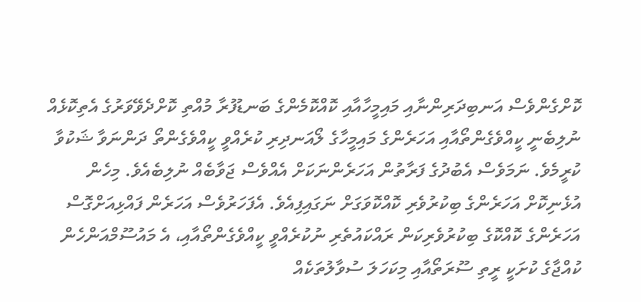ކޮށްގެންވެސް އަނބިދަރިންނާއި މައިމީހާއާއި ކޮއްކޮމެންގެ ބަނޑުފުރާ މުއްތި ކޮށްދެވޭވަރުގެ އެތިކޮޅެއް ނުލިބެނީ ކީއްވެގެންތޯއާއި އަހަރެންގެ މައިމީހާގެ ލޯއަނދިރި ކުރެއްވީ ކީއްވެގެންތޯ ދަންނަވާ ޝަކުވާ ކުރީމެވެ. ނަމަވެސް އެބުދުގެ ފަރާތުން އަހަރެންނަކަށް އެއްވެސް ޖަވާބެއް ނުލިބެއެވެ. މިހެން އުޅެނިކޮށް އަހަރެންގެ ބިކުރުވެރި ކޮއްކޮވަގަށް ނަގައިފިއެވެ. އެފަހަރުވެސް އަހަރެން ފައްޅިއަށްގޮސް އަހަރެންގެ ކޮއްކޮގެ ބިކުރުވެރިކަން ރައްކައުތެރި ނުކުރެއްވީ ކީއްވެގެންތޯއާއި، އެ މައުސޫމްއަންހެން ކުއްޖާގެ ކުށަކީ ރީތި ސޫރަތޯއާއި މިކަހަލަ ސުވާލުތަކެއް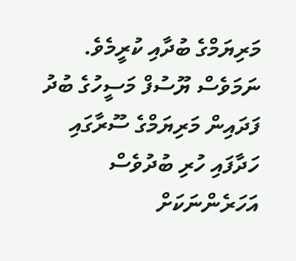މަރިޔަމްގެ ބުދާއި ކުރީމެވެ. ނަމަވެސް ޔޫސުފް މަސީހުގެ ބުދު ފަދައިން މަރިޔަމްގެ ސޫރާގައި ހަދާފައި ހުރި ބުދުވެސް އަހަރެންނަކަށް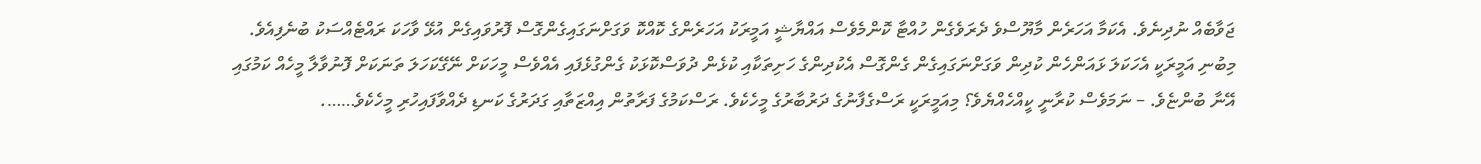ޖަވާބެއް ނުދިނެވެ. އެކަމާ އަހަރެން މާޔޫސްވެ ދެރަވެގެން ހުއްޓާ ކޮންމެވެސް އައްޔާޝީ އަމީރަކު އަހަރެންގެ ކޮއްކޮ ވަގަށްނަގައިގެންގޮސް ފޮރުވައިގެން އުޅޭ ވާހަކަ ރައްޓެއްސަކު ބުނެފިއެވެ. މިބުނި އަމީރަކީ އެހަކަލަ ޅައަންހެން ކުދިން ވަގަށްނަގައިގެން ގެންގޮސް އެކުދިންގެ ހަށިތަކާއި ކުޅެން ދުވަސްކޮޅަކު ގެންގުޅެފައި އެއްވެސް މީހަކަށް ނޭގޭކަހަލަ ތަނަކަށް ފޮނުވާލާ މީހެއް ކަމުގައި އޭނާ ބުންޏެވެ. – ނަމަވެސް ކުރާނީ ކީއްހެއްޔެވެ؟ މިއަމީރަކީ ރަސްގެފާނުގެ ދަރުބާރުގެ މީހެކެވެ. ރަސްކަމުގެ ފަރާތުން އިއްޒަތާއި ގަދަރުގެ ކަނޑި ދެއްވާފައިހުރި މީހެކެވެ…….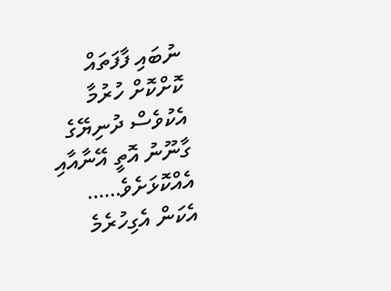ނުބައި ފާފަތައް ކޮށްކޮށް ހުރުމާ އެކުވެސް ދުނިޔޭގެ ގާނޫނު އޮތީ އޭނާއާއި އެއްކޮޅަށެވެ…… އެކަން އެގިހުރެމެ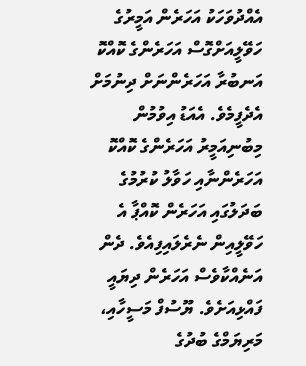އެއްދުވަހަކު އަހަރެން އަމީރުގެ ހަވޭލީއަށްގޮސް އަހަރެންގެ ކޮއްކޮ އަނބުރާ އަހަރެންނަށް ދިނުމަށް އެދެފީމެވެ. އެއަޑު އިވުމުން މިބުނިއަމީރު އަހަރެންގެ ކޮއްކޮ އަހަރެންނާއި ހަވާލު ކުރުމުގެ ބަދަލުގައި އަހަރެން ކޮއްޕާ އެ ހަވޭލީއިން ނެރެލައިފިއެވެ. ދެން އަނެއްކާވެސް އަހަރެން ދިޔައީ ފައްޅިއަށެވެ. ޔޫސުފް މަސީހާއި، މަރިޔަމްގެ ބުދުގެ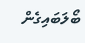ބޯލަބައިގެން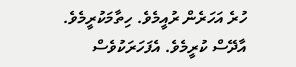ހުރެ އަހަރެން ރުއީމެވެ. ހިތާމަކުރީމެވެ. އާދޭސް ކުރީމެވެ. އެފަހަރަކުވެސް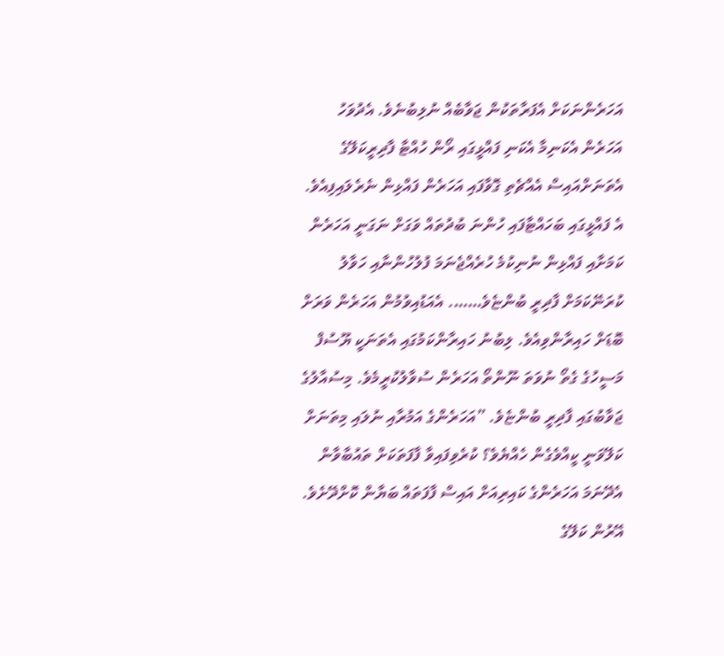އަހަރެންނަކަށް އެފަރާތަކުން ޖަވާބެއް ނުލިބުނެވެ. އެދުވަހު އަހަރެން އެކަނިމާ އެކަނި ފައްޅީގައި ރޯން ހުއްޓާ ފާދިރީކަލޭގެ އެތަނަށްއައިސް އެއްޗެތި ގޮވާފައި އަހަރެން ފައްޅިން ނެރެލައިފިއެވެ. އެ ފައްޅީގައި ބަހައްޓާފައި ހުންނަ ބުދުތައް ވަގަށް ނަގަނީ އަހަރެން ކަމަށާއި ފައްޅިން ނުނިކުމެ ހުރެއްޖެނަމަ ފުލުހުންނާއި ހަވާލު ކުރަނޭކަމަށް ފާދިރީ ބުންޏެވެ……. އެއަޑުއިވުމުން އަހަރެން ވަރަށް ބޮޑަށް ހައިރާންވިއެވެ. ލިބުނު ހައިރާންކަމުގައި އެތަނަކީ ޔޫސުފް މަސީހުގެ ގެތޯ ނުވަތަ ނޫންތޯ އަހަރެން ސުވާލުކުރީމެވެ. މިސުއާލުގެ ޖަވާބުގައި ފާދިރީ ބުންޏެވެ. ”އަހަރެންގެ އަމުރާއި ނުލައި މިތަނަށް ކަލޭވަނީ ކީއްވެގެން ހެއްޔެވެ؟ ކުރެވިފައިވާ ފާފަތަކަށް ތައުބާވާން އެދޭނަމަ އަހަރެންގެ ކައިރިއަށް އައިސް ފާފަތައް ބަޔާން ކޮށްދޭށެވެ. އޭރުން ކަލޭގެ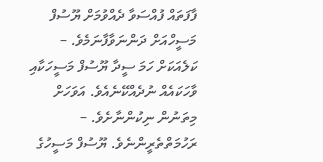ފާފަތައް ފުއްސަވާ ދެއްވުމަށް ޔޫސުފް މަސީހްއަށް ދަންނަވާފާނަމެވެ. – ކަލެއަކަށް ހަމަ ސީދާ ޔޫސުފް މަސީހަކާއި ވާހަކައެއް ނުދެއްކޭނެއެވެ. އަވަހަށް މިތަނުން ނިކުންނާށެވެ. – ރަހުމަތްތެރީންނެވެ. ޔޫސުފް މަސީހުގެ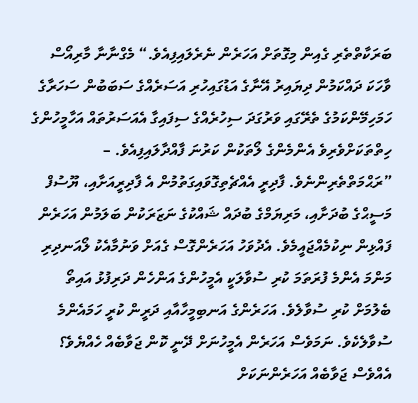ބަރަކާތްތެރި ގެއިން މިގޮތަށް އަހަރެން ނެރެލައިފިއެވެ.“ މެގްނާނާ މާރިއޯސް ވާހަކަ ދައްކަމުން ދިޔައިރު އޭނާގެ އަޑުގައިހުރި އަސަރެއްގެ ސަބަބުން ސަހަރާގެ ހަމަހިމޭންކަމުގެ ތެރޭގައި ވަރުގަދަ ސިހުރެއްގެ ސިފައިގާ އެއަސަރުތައް އަހާމީހުންގެ ހިތްތަކަށްވެރިވެ އެންމެންގެ ލޯތަކުން ކަރުނަ ފާއްދާލައިފިއެވެ. – ”ރަޙްމަތްތެރިންނެވެ. ފާދިރީ އެއްޗެތިގޮވައިގަތުމުން އެ ފާދިރީއަށާއި، ޔޫސުފް މަސީޙްގެ ބުދަށާއި، މަރިޔަމްގެ ބުދައް ޝައްކުގެ ނަޒަރަކުން ބަލަމުން އަހަރެން ފައްޅިން ނިކުމެއްޖައީމެވެ. އެދުވަހު އަހަރެންގޮސް ގެއަށް ވަނުމާއެކު ލޯއަނދިރި މަންމަ އެންމެ ފުރަތަމަ ކުރި ސުވާލަކީ އެމީހުންގެ އަންހެން ދަރިފުޅު އައިތޯ ބެލުމަށް ކުރި ސުވާލެވެ. އަހަރެންގެ އަނބިމީހާއާއި ދަރީން ކުރީ ހަމައެންމެ ސުވާލެކެވެ. ނަމަވެސް އަހަރެން އެމީހުނަށް ދޭނީ ކޮން ޖަވާބެއް ހެއްޔެވެ؟ އެއްވެސް ޖަވާބެއް އަހަރެންނަކަށް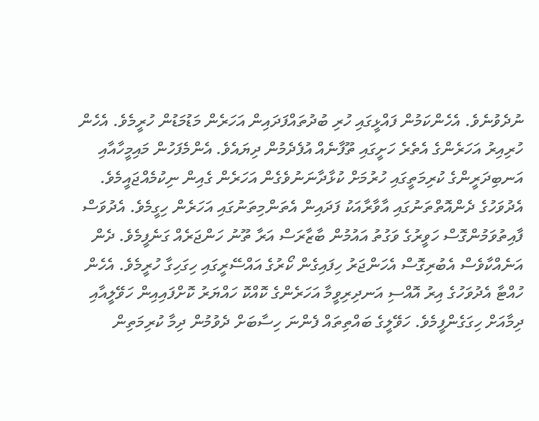ނުދެވުނެވެ. އެހެންކަމުން ފައްޅީގައި ހުރި ބުދުތައްފަދައިން އަހަރެން މަޑުމަޑުން ހުރީމެވެ. އެހެން ހުރިއިރު އަހަރެންގެ އެތެރެ ހަށީގައި ތޫފާނެއް އުފެދެމުން ދިޔައެވެ. އެންމެފަހުން މައިމީހާއާއި އަނބިދަރީންގެ ކުރިމަތީގައި ހުރުމަށް ކުޅާދާނަނުވެގެން އަހަރެން ގެއިން ނިކުމެއްޖައީމެވެ. އެދުވަހުގެ ދެންއޮތްތަނުގައި އާވާރާއަކު ފަދައިން އެތަންމިތަނުގައި އަހަރެން ހިގީމެވެ. އެދުވަސް ފާއިތުވަމުންގޮސް ހަވީރުގެ ވަގުތު އައުމުން ބާޒާރަސް އަރާ ތޫނު ހަންޖަރެއް ގަނެފީމެވެ. ދެން އަނެއްކާވެސް އެބުރިގޮސް އެހަންޖަރު ހިފައިގެން ކޯރުގެ އައްސޭރީގައި ހިގަހިގާ ހުރީމެވެ. އެހެން ހުއްޓާ އެދުވަހުގެ އިރު އޮއްސި އަނދިރިވީމާ އަހަރެންގެ ކޮއްކޮ ހައްޔަރު ކޮށްފައިއިން ހަވޭލީއާއި ދިމާއަށް ހިގަގެންފީމެވެ. ހަވޭލީގެ ބައްތިތައް ފެންނަ ހިސާބަށް ދެވުމުން ދިމާ ކުރިމަތިން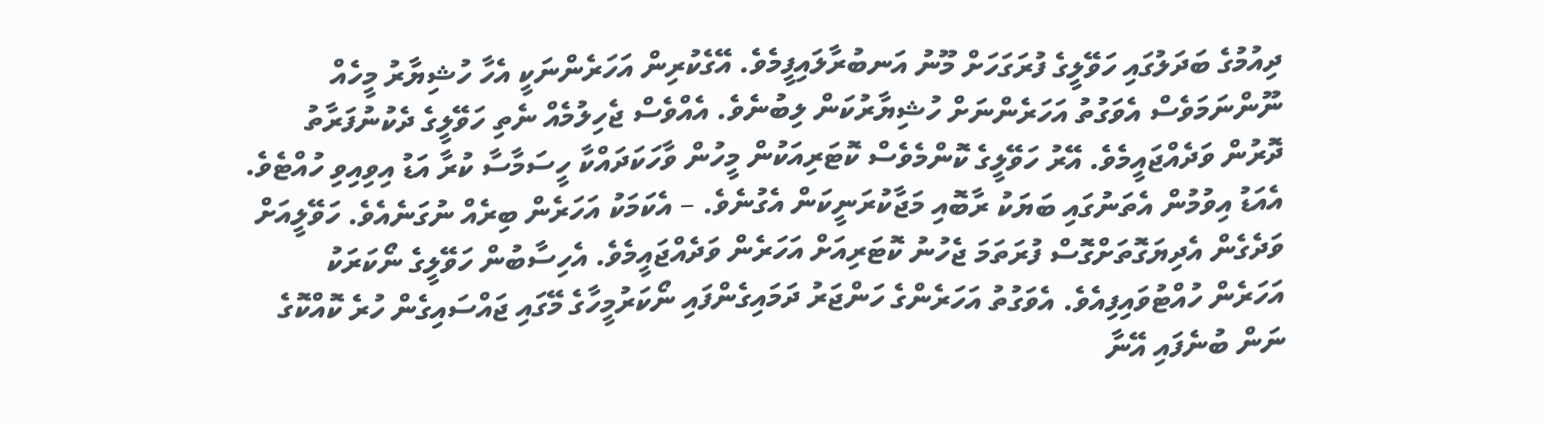ދިއުމުގެ ބަދަލުގައި ހަވޭލީގެ ފުރަގަހަށް މޫނު އަނބުރާލައިފީމެވެ. އޭގެކުރިން އަހަރެންނަކީ އެހާ ހުޝިޔާރު މީހެއް ނޫންނަމަވެސް އެވަގުތު އަހަރެންނަށް ހުޝިޔާރުކަން ލިބުނެވެ. އެއްވެސް ޖެހިލުމެއް ނެތި ހަވޭލީގެ ދެކުނުފަރާތު ދޮރުން ވަދެއްޖައީމެވެ. އޭރު ހަވޭލީގެ ކޮންމެވެސް ކޮޓަރިއަކުން މީހުން ވާހަކަދައްކާ ހީސަމާސާ ކުރާ އަޑު އިވިއިވި ހުއްޓެވެ. އެއަޑު އިވުމުން އެތަނުގައި ބަޔަކު ރާބޮއި މަޖާކުރަނީކަން އެގުނެވެ. – އެކަމަކު އަހަރެން ބިރެއް ނުގަނެއެވެ. ހަވޭލީއަށް ވަދެގެން އެދިޔަގޮތަށްގޮސް ފުރަތަމަ ޖެހުނު ކޮޓަރިއަށް އަހަރެން ވަދެއްޖައީމެވެ. އެހިސާބުން ހަވޭލީގެ ނޯކަރަކު އަހަރެން ހުއްޓުވައިފިއެވެ. އެވަގުތު އަހަރެންގެ ހަންޖަރު ދަމައިގެންފައި ނޯކަރުމީހާގެ މޭގައި ޖައްސައިގެން ހުރެ ކޮއްކޮގެ ނަން ބުނެފައި އޭނާ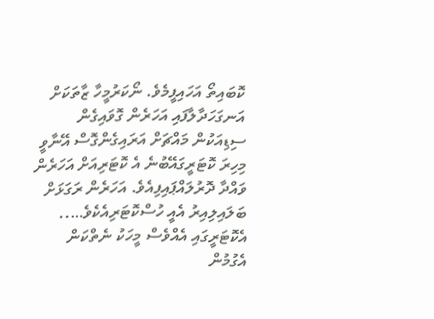ކޮބައިތޯ އަހައިފީމެވެ. ނޯކަރުމީހާ ޒާތަކަށް އަނގަހަދާލާފައި އަހަރެން ގޮވައިގެން ސިޑިއަކުން މައްޗަށް އަރައިގެންގޮސް އޭނާވީ މިހިރަ ކޮޓަރީގައޭބުނެ އެ ކޮޓަރިއަށް އަހަރެން ވައްދާ ދޮރުލައްޕައިފިއެވެ. އަހަރެން ރަގަޅަށް ބަލައިލިއިރު އެއީ ހުސްކޮޓަރިއެކެވެ….. އެކޮޓަރީގައި އެއްވެސް މީހަކު ނެތްކަން އެގުމުން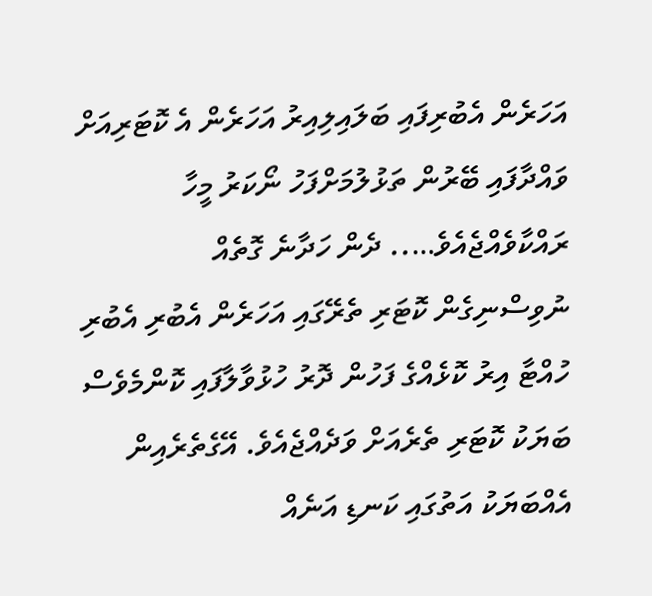އަހަރެން އެބުރިފައި ބަލައިލިއިރު އަހަރެން އެ ކޮޓަރިއަށް ވައްދާފައި ބޭރުން ތަޅުލުމަށްފަހު ނޯކަރު މީހާ ރައްކާވެއްޖެއެވެ….. ދެން ހަދާނެ ގޮތެއް ނުވިސްނިގެން ކޮޓަރި ތެރޭގައި އަހަރެން އެބުރި އެބުރި ހުއްޓާ އިރު ކޮޅެއްގެ ފަހުން ދޮރު ހުޅުވާލާފައި ކޮންމެވެސް ބަޔަކު ކޮޓަރި ތެރެއަށް ވަދެއްޖެއެވެ. އޭގެތެރެއިން އެއްބަޔަކު އަތުގައި ކަނޑި އަނެއް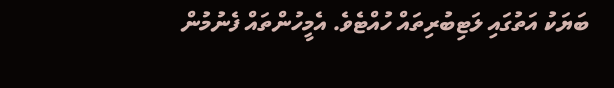ބަޔަކު އަތުގައި ލަޓިބުރިތައް ހުއްޓެވެ. އެމީހުންތައް ފެނުމުން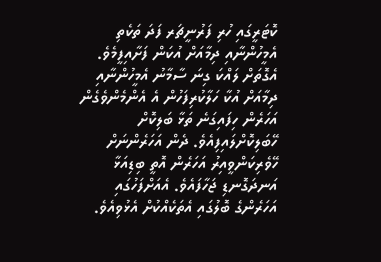ކޮޓަރީގައި ހުރި ފަރުނީޗަރ ފަދަ ތަކެތި އެމީހުންނާއި ދިމާއަށް އުކަން ފަށާއިފީމެވެ. އެގޮތަށް ލައްކަ ގިނަ ސާމާނު އެމީހުންނާއި ދިމާއަށް އުކާ ހަލާކުރިފަހުން އެ އެންމެންވެގެން އަހަރެން ހިފައިގަނެ ތަޅާ ބަލިކޮށް ހޭބަލިކޮށްލައިފިއެވެ. ދެން އަހަރެންނަށް ހޭވެރިކަންވީއިރު އަހަރެން އޮތީ ބިޑިއަޅާ އަނދަގޮނޑި ޖަހާފައެވެ. އެއަށްފަހުގައި އަހަރެންގެ ބޮލުގައި އެތަކެއްކުށް އެޅުވިއެވެ.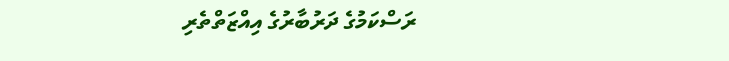ރަސްކަމުގެ ދަރުބާރުގެ އިއްޒަތްތެރި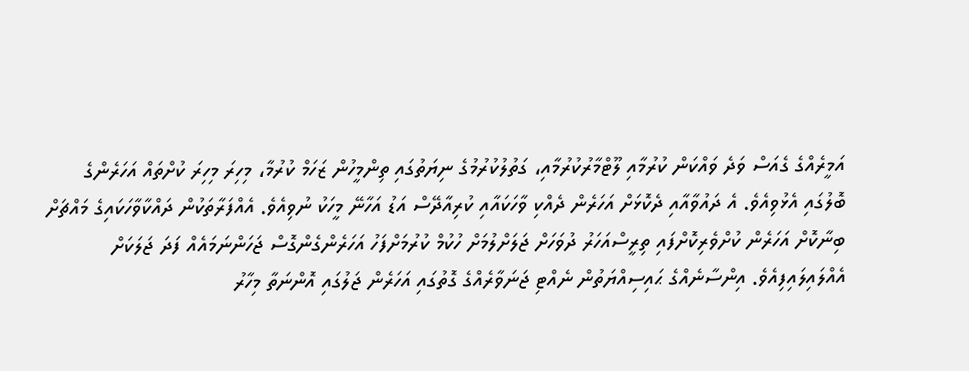އަމީރެއްގެ ގެއަސް ވަދެ ވައްކަން ކުރުމާއި ލޫޓްމާރުކުރުމާއި، ގަތުލުކުރުމުގެ ނިޔަތުގައި ތިންމީހުން ޒަހަމް ކުރުމާ، މިހިރަ މިހިރަ ކުށްތައް އަހަރެންގެ ބޮލުގައި އެޅުވިއެވެ. އެ ދައުވާއާއި ދެކޮޅަށް އަހަރެން ދެއްކި ވާހަކައާއި ކުރިއާދޭސް އަޑު އަހާނޭ މީހަކު ނުވިއެވެ. އެއްފަރާތަކުން ދައްކާވާހަކައިގެ މައްޗަށް ބިނާކޮށް އަހަރެން ކުށްވެރިކޮށްފައި ތިރީސްއަހަރު ދުވަހަށް ޖަލަށްލުމަށް ހުކުމް ކުރުމަށްފަހު އަހަރެންގެންގޮސް ޖަހަންނަމައެއް ފަދަ ޖަލަކަށް އެއްލައިލައިފިއެވެ. އިންސާނެއްގެ ޙައިސިއްޔަތުން ނެއްޓި ޖަނަވާރެއްގެ ގޮތުގައި އަހަރެން ޖަލުގައި އޮންނަތާ މިހާރު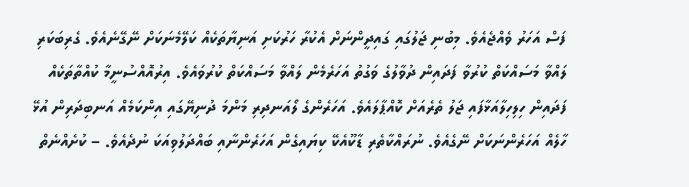ފަސް އަހަރު ވެއްޖެއެވެ. މިބުނި ޖަލުގައި ގައިދީންނަށް އެކުރާ ހަރުކަށި އަނިޔާތަކެއް ކަލޭމެނަކަށް ނޭގޭނެއެވެ. ގެރިބަކަރި ލައްވާ މަސައްކަތް ކުރުވާ ފަދައިން ދުވާލުގެ ވަގުތު އަހަރެމެން ލައްވާ މަސައްކަތް ކުރުވައެވެ. އިރުއޮއްސުނީމާ ކުއްތާތަކެއް ފަދައިން ހިލިހިލާއަޅާފައި ޖަލު ތެރެއަށް ކޮއްޕާލައެވެ. އަހަރެންގެ ލޯއަނދިރި މަންމަ ދުނިޔޭގައި އިންކަމެއް އަނބިދަރިން އުޅޭ ހާލެއް އަހަރެންނަކަށް ނޭގެއެވެ. ނުރައްކާތެރި ޑާކޫއެކޭ ކިޔައިގެން އަހަރެންނާއި ބައްދަލުވިއަކަ ނުދެއެވެ. – ކުށެއްނެތް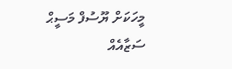މީހަކަށް ޔޫސުފް މަސީޙް ސަޒާއެއް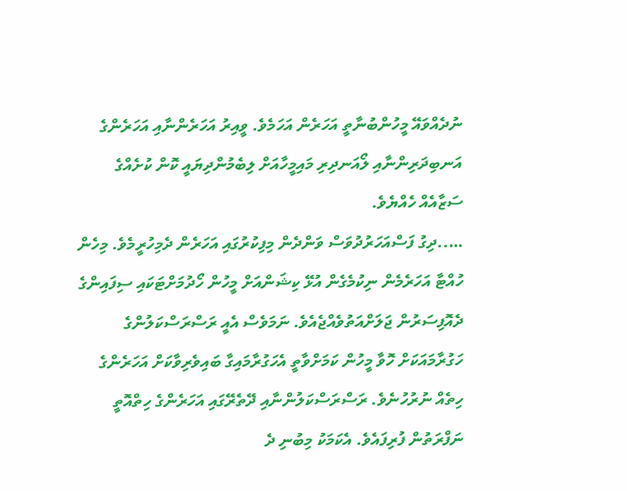ނުދެއްވައޭ މީހުންބުނާތީ އަހަރެން އަހަމެވެ. ވީއިރު އަހަރެންނާއި އަހަރެންގެ އަނބިދަރިންނާއި ލޯއަނދިރި މައިމީހާއަށް ލިބެމުންދިޔައީ ކޮން ކުށެއްގެ ސަޒާއެއް ހެއްޔެވެ.
…..ދިގު ފަސްއަހަރުދުވަސް ވަންދެން މިފިކުރުގައި އަހަރެން ދެމިހުރީމެވެ. މިހެން ހުއްޓާ އަހަރެމެން ނިކުމެގެން އުޅޭ ކިޝަންއަށް މީހުން ހޯދުމަށްޓަކައި ސިފައިންގެ ދެއޮފިސަރުން ޖަލަށްއަތުވެއްޖެއެވެ. ނަމަވެސް އެއީ ރަސްރަސްކަލުންގެ ހަގުރާމައަކަށް ހޮވާ މީހުން ކަމަށްވާތީ އެހަގުރާމައިގާ ބައިވެރިވާކަށް އަހަރެންގެ ހިތެއް ނުރުހުނެވެ. ރަސްރަސްކަލުންނާއި ދޭތެރޭގައި އަހަރެންގެ ހިތްއޮތީ ނަފްރަތުން ފުރިފައެވެ. އެކަމަކު މިބުނި ދެ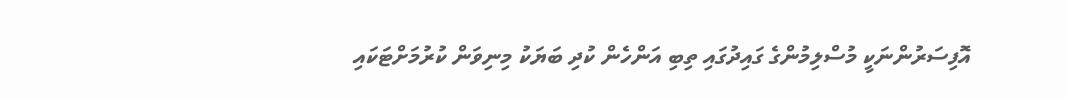އޮފިސަރުންނަކީ މުސްލިމުންގެ ގައިދުގައި ތިބި އަންހެން ކުދި ބަޔަކު މިނިވަން ކުރުމަށްޓަކައި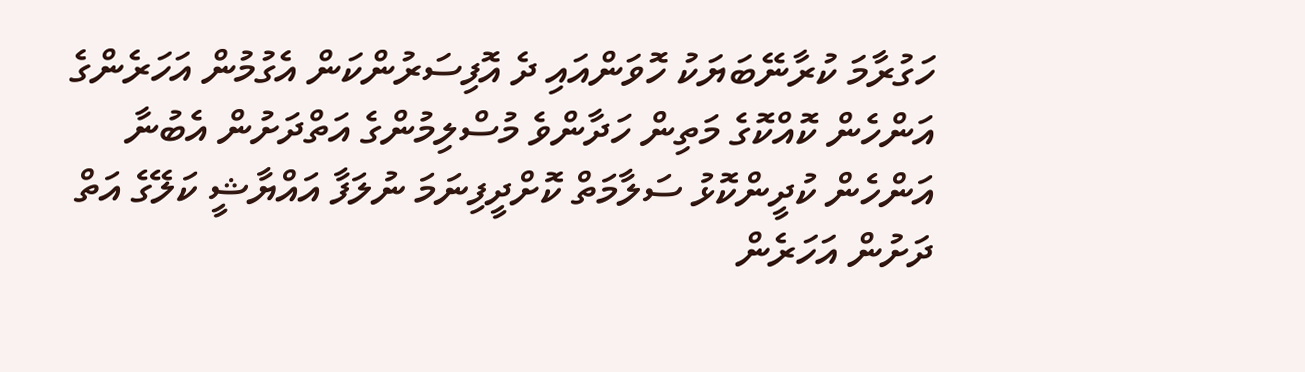ހަގުރާމަ ކުރާނޭބަޔަކު ހޮވަންއައި ދެ އޮފިސަރުންކަން އެގުމުން އަހަރެންގެ އަންހެން ކޮއްކޮގެ މަތިން ހަދާންވެ މުސްލިމުންގެ އަތްދަށުން އެބުނާ އަންހެން ކުދީންކޮޅު ސަލާމަތް ކޮށްދީފިނަމަ ނުލަފާ އައްޔާޝީ ކަލޭގެ އަތް ދަށުން އަހަރެން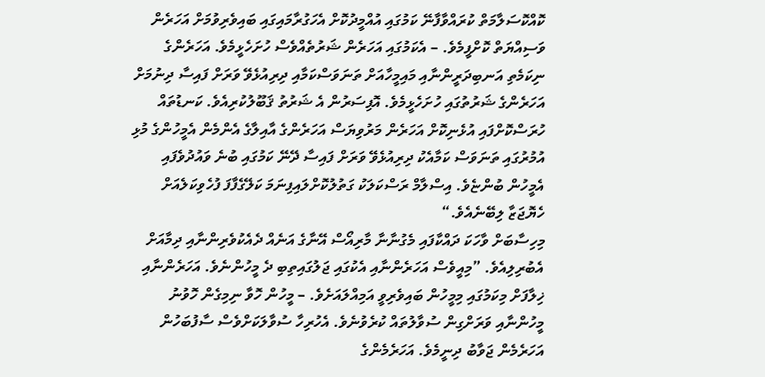ކޮއްކޮސަލާމަތް ކުރައްވާފާނޭ ކަމުގައި އުއްމީދުކޮށް އެހަގުރާމައިގައި ބައިވެރިވުމަށް އަހަރެން ވަސިއްޔަތް ކޮށްފީމެވެ. – އެކަމުގައި އަހަރެން ޝަރުތެއްވެސް ހުށަހެޅީމެވެ. އަހަރެންގެ ނިކަމެތި އަނބިދަރީންނާއި މައިމީހާއަށް ތަނަވަސްކަމާއި ދިރިއުޅެވޭ ވަރަށް ފައިސާ ދިނުމަށް އަހަރެންގެ ޝަރުތުގައި ހުށަހެޅީމެވެ. އޮފިސަރުން އެ ޝަރުތު ޤަބޫލުކުރިއެވެ. ކަނޑުތައް ހުރަސްކޮށްފައި އުޅެނިކޮށް އަހަރެން މަރުވިޔަސް އަހަރެންގެ އާއިލާގެ އެންމެން އެމީހުންގެ މުޅި އުމުރުގައި ތަނަވަސް ކަމާއެކު ދިރިއުޅެވޭ ވަރަށް ފައިސާ ދޭނޭ ކަމުގައި ބުނެ ވައުދުވެފައި އެމީހުން ބުންޏެވެ. އިސްލާމް ރަސްކަލަކު ގަތުލުކޮށްލައިފިނަމަ ކަލޭގެފާފަ ފުހެވިކަލެއަށް ހެޔޮޖަޒާ ލިބޭނެއެވެ.“
މިހިސާބަށް ވާހަކަ ދައްކާފައި މެގުނާނާ މާރިއޯސް އޭނާގެ އަނެއް ދެއެކުވެރިންނާއި ދިމާއަށް އެބުރިލިއެވެ. ”މިއީވެސް އަހަރެންނާއި އެކުގައި ޖަލުގައިތިބި ދެ މީހުންނެވެ. އަހަރެންނާއި ޚިލާފަށް މިކަމުގައި މިމީހުން ބައިވެރިވީ އަމިއްލައަށެވެ. – މީހުން ހޮވާ ނިމިގެން ހޮވުނު މީހުންނާއި ވަރަށްގިން ސުވާލުތައް ކުރެވުނެވެ. އެހުރިހާ ސުވާލަކަށްވެސް ސާފުބަހުން އަހަރެމެން ޖަވާބު ދިނީމެވެ. އަހަރެމެންގެ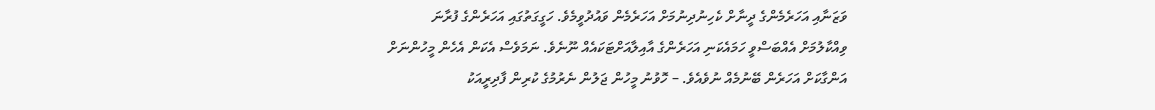ވަޒަނާއި އަހަރެމެންގެ ދީނާށް ކެހިނުދިނުމަށް އަހަރެމެން ވައުދުވީމެވެ. ހަގީގަތުގައި އަހަރެންގެ ފުރާނަ ވިއްކާލުމަށް އެއްބަސްވީ ހަމައެކަނި އަހަރެންގެ އާއިލާއަށްޓަކައެއް ނޫނެވެ. ނަމަވެސް އެކަން އެހެން މީހުންނަށް އަންގާކަށް އަހަރެން ބޭނުމެއް ނުވެއެވެ. – ހޮވުނު މީހުން ޖަލުން ނެރުމުގެ ކުރިން ފާދިރީއަކު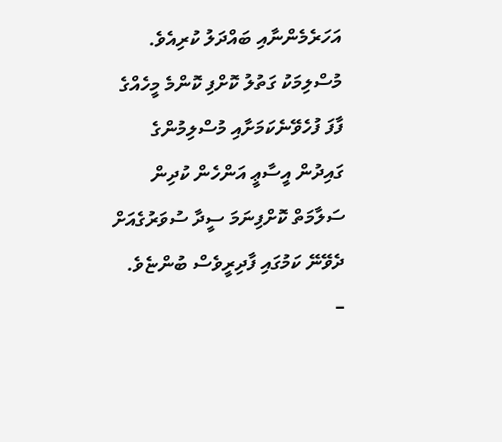އަހަރެމެންނާއި ބައްދަލު ކުރިއެވެ. މުސްލިމަކު ގަތުލު ކޮށްފި ކޮންމެ މީހެއްގެ ފާފަ ފުހެވޭނެކަމަށާއި މުސްލިމުންގެ ގައިދުން އީސާޢީ އަންހެން ކުދިން ސަލާމަތް ކޮށްފިނަމަ ސީދާ ސުވަރުގެއަށް ދެވޭނޭ ކަމުގައި ފާދިރީވެސް ބުންޏެވެ. –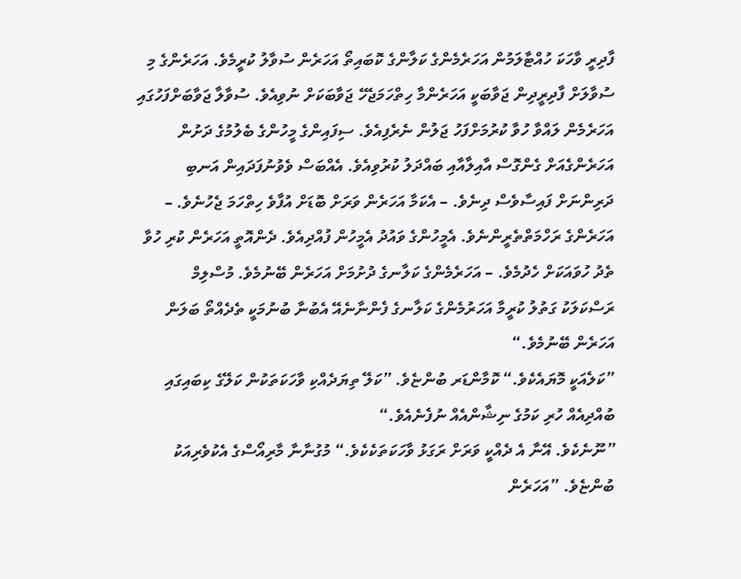ފާދިރީ ވާހަކަ ހުއްޓާލަމުން އަހަރެމެންގެ ކަލާންގެ ކޮބައިތޯ އަހަރެން ސުވާލު ކުރީމެވެ. އަހަރެންގެ މި ސުވާލަށް ފާދިރީދިން ޖަވާބަކީ އަހަރެންމާ ހިތްހަމަޖެހޭ ޖަވާބަކަށް ނުވިއެވެ. ސުވާލާ ޖަވާބަށްފަހުގައި އަހަރެމެން ލައްވާ ހުވާ ކުރުމަށްފަހު ޖަލުން ނެރެފިއެވެ. ސިފައިންގެ މީހުންގެ ބެލުމުގެ ދަށުން އަހަރެންގެއަށް ގެންގޮސް އާއިލާއާއި ބައްދަލު ކުރުވިއެވެ. އެއްބަސް ވެވުނުފަދައިން އަނބި ދަރިންނަށް ފައިސާވެސް ދިނެވެ. – އެކަމާ އަހަރެން ވަރަށް ބޮޑަށް އުފާވެ ހިތްހަމަ ޖެހުނެވެ. – އަހަރެންގެ ރަހްމަތްތެރީންނެވެ. އެމީހުންގެ ވައުދު އެމީހުން ފުއްދިއެވެ. ދެންއޮތީ އަހަރެން ކުރި ހުވާ ތެދު ހުވައަކަށް ހެދުމެވެ. – އަހަރެމެންގެ ކަލާނގެ ދުށުމަށް އަހަރެން ބޭނުމެވެ. މުސްލިމް ރަސްކަލަކު ގަތުލު ކުރީމާ އަހަރުމެންގެ ކަލާނގެ ފެންނާނެއޭ އެބުނާ ބުނުމަކީ ތެދެއްތޯ ބަލަން އަހަރެން ބޭނުމެވެ.“
”ކަލެއަކީ މޮޔައެކެވެ.“ ކޮމާންޑަރ ބުންޏެވެ. ”ކަލޭ ތިޔަދެއްކި ވާހަކަތަކުން ކަލޭގެ ކިބައިގައި ބުއްދިއެއް ހުރި ކަމުގެ ނިޝާންއެއް ނުފެނެއެވެ.“
”ނޫނެކެވެ. އޭނާ އެ ދެއްކީ ވަރަށް ރަގަޅު ވާހަކަތަކެކެވެ.“ މުގުނާނާ މާރިއޯސްގެ އެކުވެރިއަކު ބުންޏެވެ. ”އަހަރެން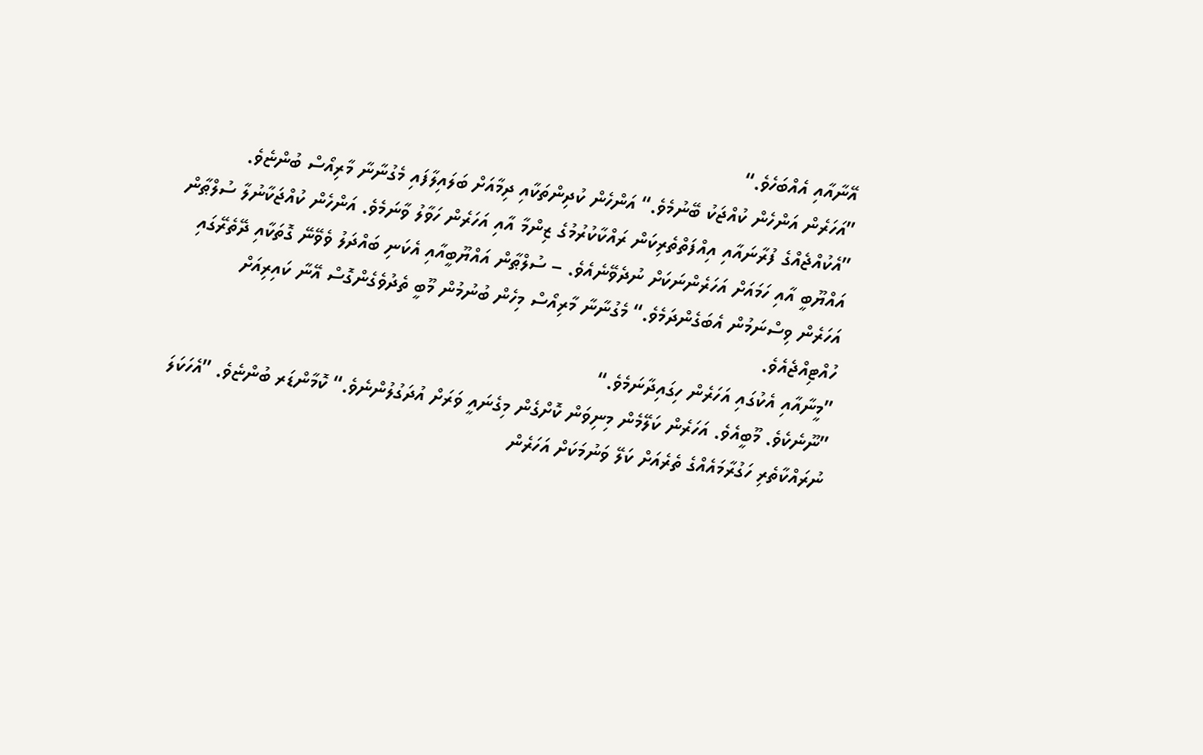އޭނާއާއި އެއްބަހެވެ.“
”އަހަރެން އަންހެން ކުއްޖަކު ބޭނުމެވެ.“ އަންހެން ކުދިންތަކާއި ދިމާއަށް ބަލައިލާފައި މެގުނާނާ މާރިއޯސް ބުންޏެވެ. ”އެކުއްޖެއްގެ ފުރާނައާއި އިއްފަތްތެރިކަން ރައްކާކުރުމުގެ ޒިންމާ އާއި އަހަރެން ހަވާލު ވާނަމެވެ. އަންހެން ކުއްޖަކާނުލާ ސުލްޠާން އައްޔޫބީ އާއި ހަމައަށް އަހަރެންނަކަށް ނުދެވޭނެއެވެ. – ސުލްޠާން އައްޔޫބީއާއި އެކަނި ބައްދަލު ވެވޭނޭ ގޮތަކާއި ދޭތެރޭގައި އަހަރެން ވިސްނަމުން އެބަގެންދަމެވެ.“ މެގުނާނާ މާރިއޯސް މިހެން ބުނުމުން މޫބީ ތެދުވެގެންގޮސް އޭނާ ކައިރިއަށް ހުއްޓިއްޖެއެވެ.
”މީނާއާއި އެކުގައި އަހަރެން ހިގައިދާނަމެވެ.“
”ނޫނެކެވެ. މޫބީއެވެ. އަހަރެން ކަލޭމެން މިނިވަން ކޮށްގެން މިގެނައީ ވަރަށް އުދަގުލުންނެވެ.“ ކޮމާންޑަރ ބުންޏެވެ. ”އެހަކަލަ ނުރައްކާތެރި ހަގުރާމައެއްގެ ތެރެއަށް ކަލޭ ވަނުމަކަށް އަހަރެން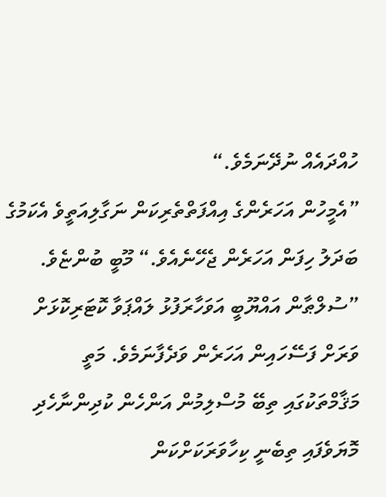ހުއްދައެއް ނުދޭނަމެވެ.“
”އެމީހުން އަހަރެންގެ އިއްފަތްތެރިކަން ނަގާލިއަތީވެ އެކަމުގެ ބަދަލު ހިފަން އަހަރެން ޖެހޭނެއެވެ.“ މޫބީ ބުންޏެވެ. ”ސުލްޠާން އައްޔޫބީ އަވަހާރަފުޅު ލައްޕަވާ ކޮޓަރިކޮޅަށް ވަރަށް ފަސޭހައިން އަހަރެން ވަދެފާނަމެވެ. މަތީ މަޤާމްތަކުގައި ތިބޭ މުސްލިމުން އަންހެން ކުދިންނާހެދި މޮޔަވެފައި ތިބެނީ ކިހާވަރަކަށްކަން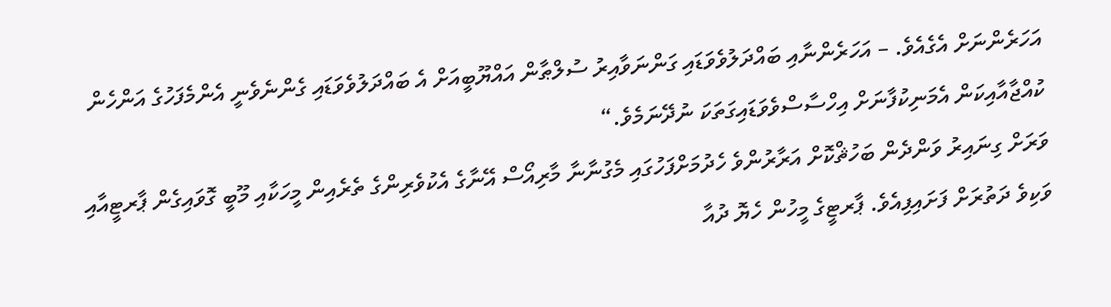އަހަރެންނަށް އެގެއެވެ. – އަހަރެންނާއި ބައްދަލުވެވަޑައި ގަންނަވާއިރު ސުލްޠާން އައްޔޫބީއަށް އެ ބައްދަލުވެވަޑައި ގެންނެވެނީ އެންމެފަހުގެ އަންހެން ކުއްޖާއާއިކަން އެމަނިކުފާނަށް އިހްސާސްވެވަޑައިގަތަކަ ނުދޭނަމެވެ.“
ވަރަށް ގިނައިރު ވަންދެން ބަހުޘްކޮށް އަރާރުންވެ ހެދުމަށްފަހުގައި މެގުނާނާ މާރިއޯސް އޭނާގެ އެކުވެރިންގެ ތެރެއިން މީހަކާއި މޫބީ ގޮވައިގެން ޕާރޓީއާއި ވަކިވެ ދަތުރަށް ފަށައިފިއެވެ. ޕާރޓީގެ މީހުން ހެޔޮ ދުއާ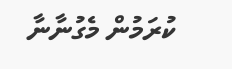ކުރަމުން މެގުނާނާ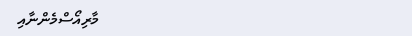މާރިއޯސްމެންނާއި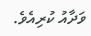ވަދާއު ކުރިއެވެ.